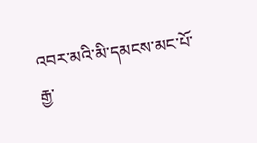འབར་མའི་མི་དམངས་མང་པོ་རྒྱ་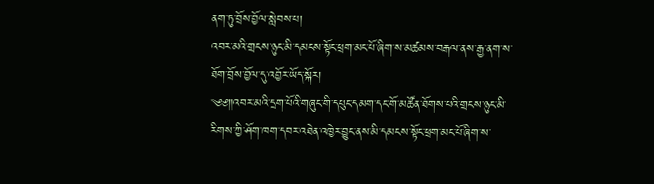ནག་ཏུ་བྲོས་བྱོལ་སླེབས་པ།
འབར་མའི་གྲངས་ཉུང་མི་དམངས་སྟོང་ཕྲག་མང་པོ་ཞིག་ས་མཚམས་བརྒལ་ནས་རྒྱ་ནག་ས་ཐོག་བྲོས་བྱོལ་དུ་འབྱོར་ཡོད་སྐོར།
༄༅༎འབར་མའི་དྲག་པོའི་གཞུང་གི་དཔུང་དམག་དང་གོ་མཚོན་ཐོགས་པའི་གྲངས་ཉུང་མི་རིགས་ཀྱི་ཤོག་ཁག་དབར་འཐེན་འཁྱེར་བྱུང་ནས་མི་དམངས་སྟོང་ཕྲག་མང་པོ་ཞིག་ས་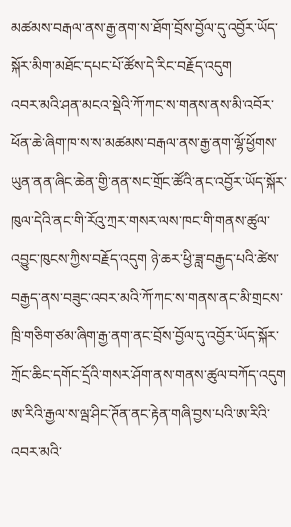མཚམས་བརྒལ་ནས་རྒྱ་ནག་ས་ཐོག་བྲོས་བྱོལ་དུ་འབྱོར་ཡོད་སྐོར་མིག་མཐོང་དཔང་པོ་ཚོས་དེ་རིང་བརྗོད་འདུག
འབར་མའི་ཤན་མངའ་སྡེའི་ཀོ་ཀང་ས་གནས་ནས་མི་འབོར་ཕོན་ཆེ་ཞིག་ཁ་ས་ས་མཚམས་བརྒལ་ནས་རྒྱ་ནག་ལྷོ་ཕྱོགས་ཡུན་ནན་ཞིང་ཆེན་གྱི་ནན་སང་གྲོང་ཚོའི་ནང་འབྱོར་ཡོད་སྐོར་ཁུལ་དེའི་ནང་གི་རོའུ་ཀྲར་གསར་ལས་ཁང་གི་གནས་ཚུལ་འབྱུང་ཁུངས་ཀྱིས་བརྗོད་འདུག ཉེ་ཆར་ཕྱི་ཟླ་བརྒྱད་པའི་ཚེས་བརྒྱད་ནས་བཟུང་འབར་མའི་ཀོ་ཀང་ས་གནས་ནང་མི་གྲངས་ཁྲི་གཅིག་ཙམ་ཞིག་རྒྱ་ནག་ནང་བྲོས་བྱོལ་དུ་འབྱོར་ཡོད་སྐོར་ཀྲོང་ཆིང་དགོང་དྲོའི་གསར་ཤོག་ནས་གནས་ཚུལ་བཀོད་འདུག
ཨ་རིའི་རྒྱལ་ས་ལྦ་ཤིང་ཊོན་ནང་རྟེན་གཞི་བྱས་པའི་ཨ་རིའི་འབར་མའི་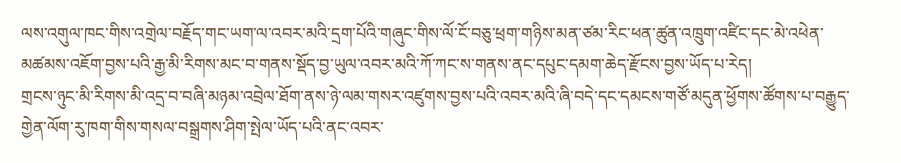ལས་འགུལ་ཁང་གིས་འགྲེལ་བརྗོད་གང་ཡག་ལ་འབར་མའི་དྲག་པོའི་གཞུང་གིས་ལོ་ངོ་བཅུ་ཕྲག་གཉིས་མན་ཙམ་རིང་ཕན་ཚུན་འཁྲུག་འཛིང་དང་མེ་འཕེན་མཚམས་འཇོག་བྱས་པའི་རྒྱ་མི་རིགས་མང་བ་གནས་སྡོད་བྱ་ཡུལ་འབར་མའི་ཀོ་ཀང་ས་གནས་ནང་དཔུང་དམག་ཆེད་རྫོངས་བྱས་ཡོད་པ་རེད།
གྲངས་ཉུང་མི་རིགས་མི་འདྲ་བ་བཞི་མཉམ་འབྲེལ་ཐོག་ནས་ཉེ་ལམ་གསར་འཛུགས་བྱས་པའི་འབར་མའི་ཞི་བདེ་དང་དམངས་གཙོ་མདུན་ཕྱོགས་ཚོགས་པ་བརྒྱུད་གྱེན་ལོག་རུ་ཁག་གིས་གསལ་བསྒྲགས་ཤིག་སྤེལ་ཡོད་པའི་ནང་འབར་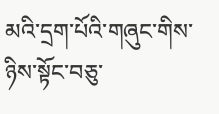མའི་དྲག་པོའི་གཞུང་གིས་ཉིས་སྟོང་བཅུ་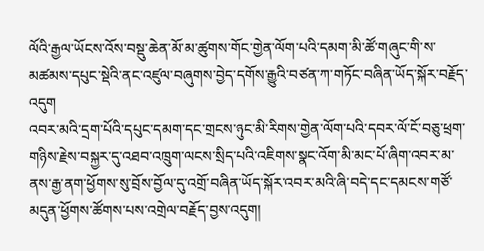ལོའི་རྒྱལ་ཡོངས་འོས་བསྡུ་ཆེན་མོ་མ་ཚུགས་གོང་གྱེན་ལོག་པའི་དམག་མི་ཚོ་གཞུང་གི་ས་མཚམས་དཔུང་སྡེའི་ནང་འཛུལ་བཞུགས་བྱེད་དགོས་རྒྱུའི་བཙན་ཀ་གཏོང་བཞིན་ཡོད་སྐོར་བརྗོད་འདུག
འབར་མའི་དྲག་པོའི་དཔུང་དམག་དང་གྲངས་ཉུང་མི་རིགས་གྱེན་ལོག་པའི་དབར་ལོ་ངོ་བཅུ་ཕྲག་གཉིས་རྗེས་བསྐྱར་དུ་འཐབ་འཁྲུག་ལངས་སྲིད་པའི་འཇིགས་སྣང་འོག་མི་མང་པོ་ཞིག་འབར་མ་ནས་རྒྱ་ནག་ཕྱོགས་སུ་བྲོས་བྱོལ་དུ་འགྲོ་བཞིན་ཡོད་སྐོར་འབར་མའི་ཞི་བདེ་དང་དམངས་གཙོ་མདུན་ཕྱོགས་ཚོགས་པས་འགྲེལ་བརྗོད་བྱས་འདུག།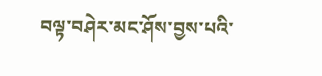བལྟ་བཤེར་མང་ཤོས་བྱས་པའི་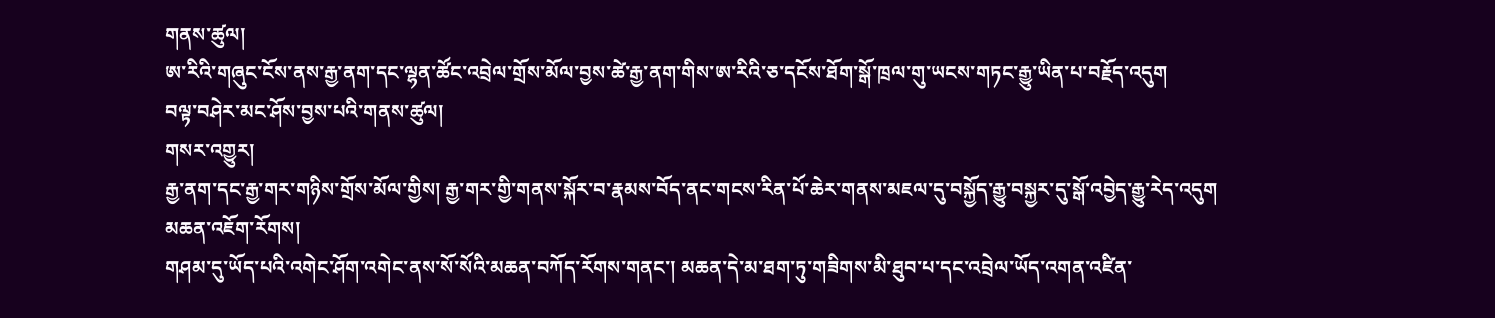གནས་ཚུལ།
ཨ་རིའི་གཞུང་ངོས་ནས་རྒྱ་ནག་དང་ལྷན་ཚོང་འབྲེལ་གྲོས་མོལ་བྱས་ཚེ་རྒྱ་ནག་གིས་ཨ་རིའི་ཅ་དངོས་ཐོག་སྒོ་ཁྲལ་གུ་ཡངས་གཏང་རྒྱུ་ཡིན་པ་བརྗོད་འདུག
བལྟ་བཤེར་མང་ཤོས་བྱས་པའི་གནས་ཚུལ།
གསར་འགྱུར།
རྒྱ་ནག་དང་རྒྱ་གར་གཉིས་གྲོས་མོལ་གྱིས། རྒྱ་གར་གྱི་གནས་སྐོར་བ་རྣམས་བོད་ནང་གངས་རིན་པོ་ཆེར་གནས་མཇལ་དུ་བསྐྱོད་རྒྱུ་བསྐྱར་དུ་སྒོ་འབྱེད་རྒྱུ་རེད་འདུག
མཆན་འཇོག་རོགས།
གཤམ་དུ་ཡོད་པའི་འགེང་ཤོག་འགེང་ནས་སོ་སོའི་མཆན་བཀོད་རོགས་གནང་། མཆན་དེ་མ་ཐག་ཏུ་གཟིགས་མི་ཐུབ་པ་དང་འབྲེལ་ཡོད་འགན་འཛིན་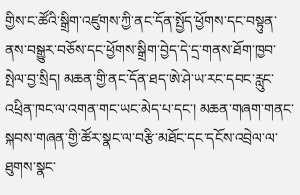གྱིས་ང་ཚོའི་སྒྲིག་འཛུགས་ཀྱི་ནང་དོན་སྤྱོད་ཕྱོགས་དང་བསྟུན་ནས་བསྒྱུར་བཅོས་དང་ཕྱོགས་སྒྲིག་བྱེད་དེ་དྲ་གནས་ཐོག་ཁྱབ་སྤེལ་བྱ་སྲིད། མཆན་གྱི་ནང་དོན་ཐད་ཨེ་ཤེ་ཡ་རང་དབང་རླུང་འཕྲིན་ཁང་ལ་འགན་གང་ཡང་མེད་པ་དང་། མཆན་གཞག་གནང་སྐབས་གཞན་གྱི་ཚོར་སྣང་ལ་བརྩི་མཐོང་དང་དངོས་འབྲེལ་ལ་ཐུགས་སྣང་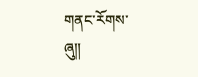གནང་རོགས་ཞུ༎